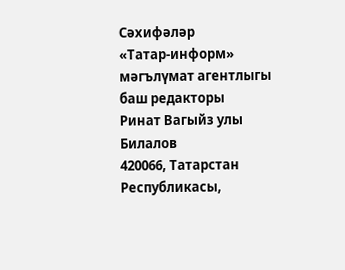Сәхифәләр
«Татар-информ» мәгълүмат агентлыгы баш редакторы
Ринат Вагыйз улы Билалов
420066, Татарстан Республикасы,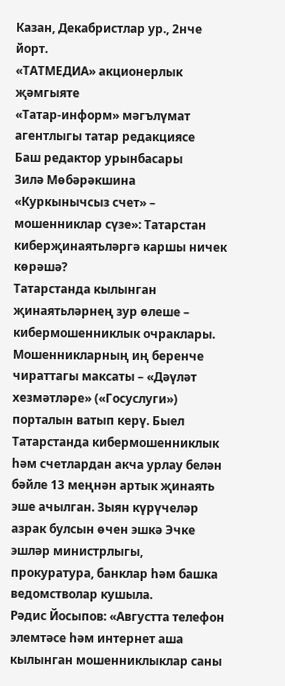Казан, Декабристлар ур., 2нче йорт.
«ТАТМЕДИА» акционерлык җәмгыяте
«Татар-информ» мәгълүмат агентлыгы татар редакциясе
Баш редактор урынбасары
Зилә Мөбәрәкшина
«Куркынычсыз счет» – мошенниклар сүзе»: Татарстан киберҗинаятьләргә каршы ничек көрәшә?
Татарстанда кылынган җинаятьләрнең зур өлеше – кибермошенниклык очраклары.
Мошенникларның иң беренче чираттагы максаты – «Дәүләт хезмәтләре» («Госуслуги») порталын ватып керү. Быел Татарстанда кибермошенниклык һәм счетлардан акча урлау белән бәйле 13 меңнән артык җинаять эше ачылган. Зыян күрүчеләр азрак булсын өчен эшкә Эчке эшләр министрлыгы, прокуратура, банклар һәм башка ведомстволар кушыла.
Рәдис Йосыпов: «Августта телефон элемтәсе һәм интернет аша кылынган мошенниклыклар саны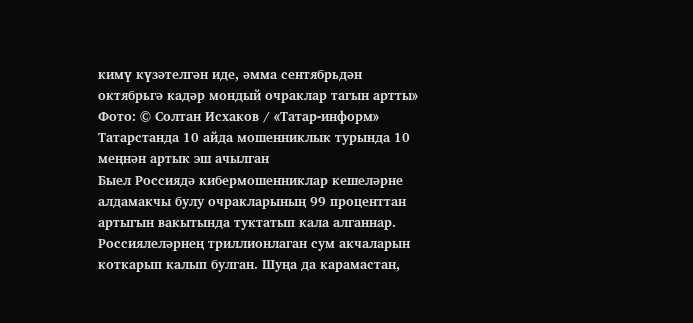кимү күзәтелгән иде, әмма сентябрьдән октябрьгә кадәр мондый очраклар тагын артты»
Фото: © Солтан Исхаков / «Татар-информ»
Татарстанда 10 айда мошенниклык турында 10 меңнән артык эш ачылган
Быел Россиядә кибермошенниклар кешеләрне алдамакчы булу очракларының 99 проценттан артыгын вакытында туктатып кала алганнар. Россиялеләрнең триллионлаган сум акчаларын коткарып калып булган. Шуңа да карамастан,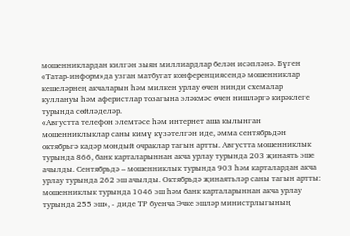мошенниклардан килгән зыян миллиардлар белән исәпләнә. Бүген «Татар-информ»да узган матбугат конференциясендә мошенниклар кешеләрнең акчаларын һәм милкен урлау өчен нинди схемалар куллануы һәм аферистлар тозагына эләкмәс өчен нишләргә кирәклеге турында сөйләделәр.
«Августта телефон элемтәсе һәм интернет аша кылынган мошенниклыклар саны кимү күзәтелгән иде, әмма сентябрьдән октябрьгә кадәр мондый очраклар тагын артты. Августта мошенниклык турында 866, банк карталарыннан акча урлау турында 203 җинаять эше ачылды. Сентябрьдә – мошенниклык турында 903 һәм карталардан акча урлау турында 262 эш ачылды. Октябрьдә җинаятьләр саны тагын артты: мошенниклык турында 1046 эш һәм банк карталарыннан акча урлау турында 255 эш», - диде ТР буенча Эчке эшләр министрлыгының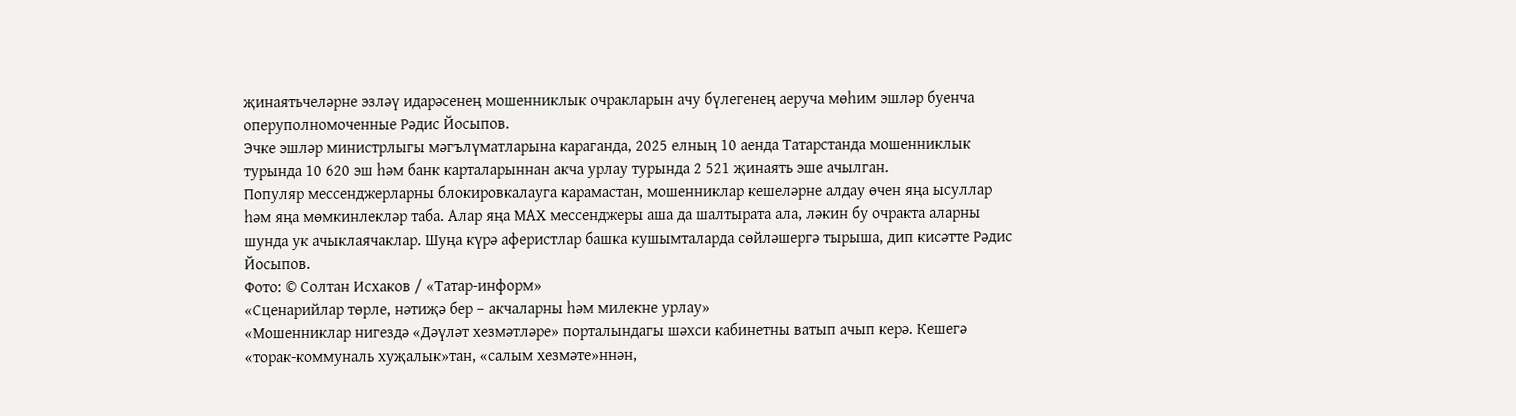җинаятьчеләрне эзләү идарәсенең мошенниклык очракларын ачу бүлегенең аеруча мөһим эшләр буенча оперуполномоченные Рәдис Йосыпов.
Эчке эшләр министрлыгы мәгълүматларына караганда, 2025 елның 10 аенда Татарстанда мошенниклык турында 10 620 эш һәм банк карталарыннан акча урлау турында 2 521 җинаять эше ачылган.
Популяр мессенджерларны блокировкалауга карамастан, мошенниклар кешеләрне алдау өчен яңа ысуллар һәм яңа мөмкинлекләр таба. Алар яңа МАХ мессенджеры аша да шалтырата ала, ләкин бу очракта аларны шунда ук ачыклаячаклар. Шуңа күрә аферистлар башка кушымталарда сөйләшергә тырыша, дип кисәтте Рәдис Йосыпов.
Фото: © Солтан Исхаков / «Татар-информ»
«Сценарийлар төрле, нәтиҗә бер – акчаларны һәм милекне урлау»
«Мошенниклар нигездә «Дәүләт хезмәтләре» порталындагы шәхси кабинетны ватып ачып керә. Кешегә «торак-коммуналь хуҗалык»тан, «салым хезмәте»ннән,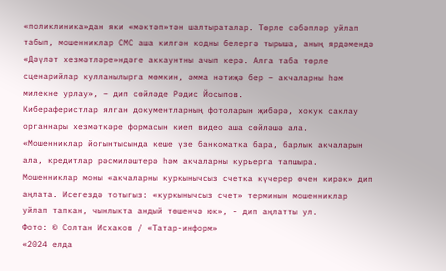«поликлиника»дан яки «мәктәп»тән шалтыраталар. Төрле сәбәпләр уйлап табып, мошенниклар СМС аша килгән кодны белергә тырыша, аның ярдәмендә «Дәүләт хезмәтләре»ндәге аккаунтны ачып керә. Алга таба төрле сценарийлар кулланылырга мөмкин, әмма нәтиҗә бер – акчаларны һәм милекне урлау», – дип сөйләде Рәдис Йосыпов.
Кибераферистлар ялган документларның фотоларын җибәрә, хокук саклау органнары хезмәткәре формасын киеп видео аша сөйләшә ала.
«Мошенниклар йогынтысында кеше үзе банкоматка бара, барлык акчаларын ала, кредитлар рәсмиләштерә һәм акчаларны курьерга тапшыра. Мошенниклар моны «акчаларны куркынычсыз счетка күчерер өчен кирәк» дип аңлата. Исегездә тотыгыз: «куркынычсыз счет» терминын мошенниклар уйлап тапкан, чынлыкта андый төшенчә юк», - дип аңлатты ул.
Фото: © Солтан Исхаков / «Татар-информ»
«2024 елда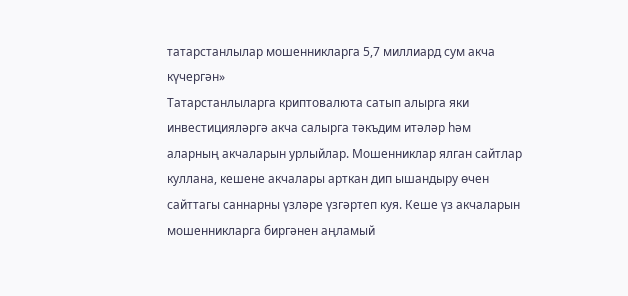татарстанлылар мошенникларга 5,7 миллиард сум акча күчергән»
Татарстанлыларга криптовалюта сатып алырга яки инвестицияләргә акча салырга тәкъдим итәләр һәм аларның акчаларын урлыйлар. Мошенниклар ялган сайтлар куллана, кешене акчалары арткан дип ышандыру өчен сайттагы саннарны үзләре үзгәртеп куя. Кеше үз акчаларын мошенникларга биргәнен аңламый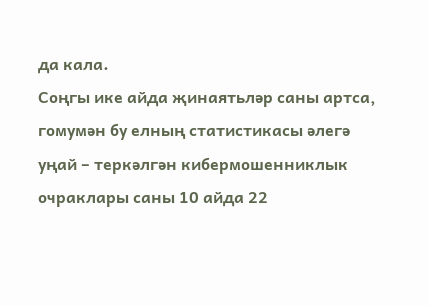да кала.
Соңгы ике айда җинаятьләр саны артса, гомумән бу елның статистикасы әлегә уңай – теркәлгән кибермошенниклык очраклары саны 10 айда 22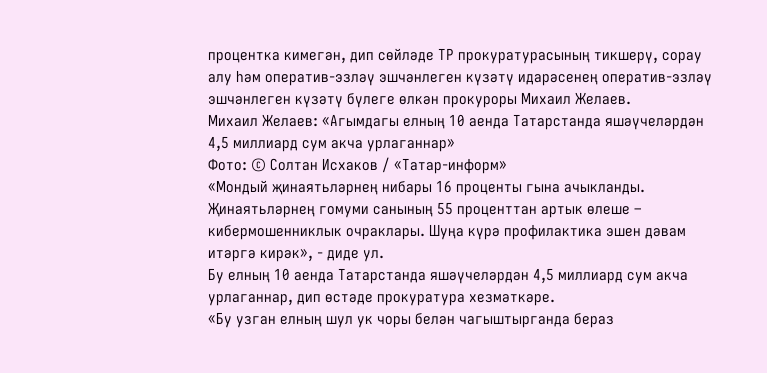процентка кимегән, дип сөйләде ТР прокуратурасының тикшерү, сорау алу һәм оператив-эзләү эшчәнлеген күзәтү идарәсенең оператив-эзләү эшчәнлеген күзәтү бүлеге өлкән прокуроры Михаил Желаев.
Михаил Желаев: «Агымдагы елның 10 аенда Татарстанда яшәүчеләрдән 4,5 миллиард сум акча урлаганнар»
Фото: © Солтан Исхаков / «Татар-информ»
«Мондый җинаятьләрнең нибары 16 проценты гына ачыкланды. Җинаятьләрнең гомуми санының 55 проценттан артык өлеше – кибермошенниклык очраклары. Шуңа күрә профилактика эшен дәвам итәргә кирәк», - диде ул.
Бу елның 10 аенда Татарстанда яшәүчеләрдән 4,5 миллиард сум акча урлаганнар, дип өстәде прокуратура хезмәткәре.
«Бу узган елның шул ук чоры белән чагыштырганда бераз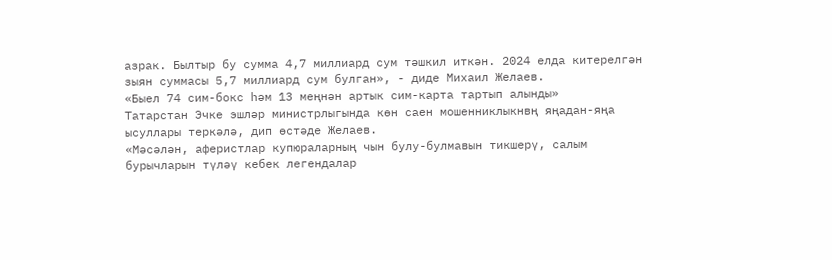азрак. Былтыр бу сумма 4,7 миллиард сум тәшкил иткән. 2024 елда китерелгән зыян суммасы 5,7 миллиард сум булган», - диде Михаил Желаев.
«Быел 74 сим-бокс һәм 13 меңнән артык сим-карта тартып алынды»
Татарстан Эчке эшләр министрлыгында көн саен мошенниклыкнвң яңадан-яңа ысуллары теркәлә, дип өстәде Желаев.
«Мәсәлән, аферистлар купюраларның чын булу-булмавын тикшерү, салым бурычларын түләү кебек легендалар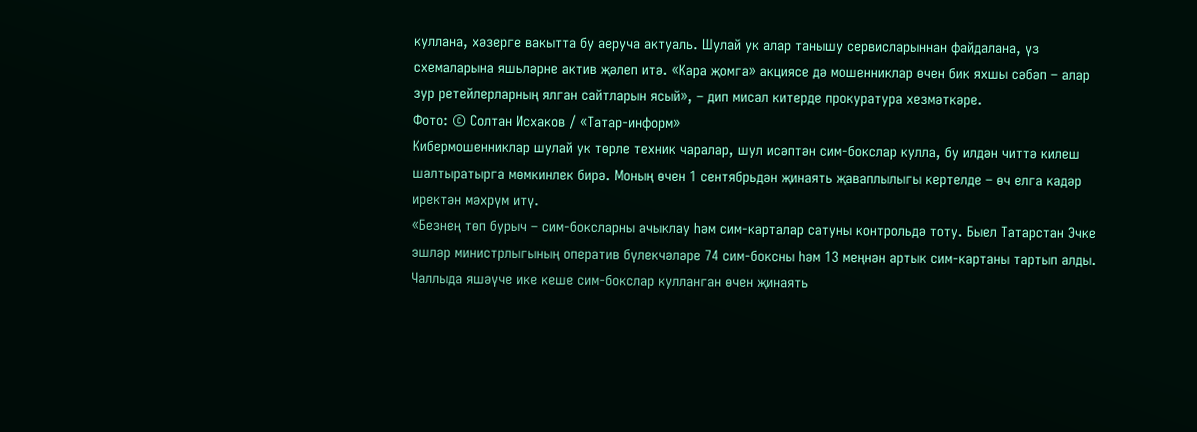куллана, хәзерге вакытта бу аеруча актуаль. Шулай ук алар танышу сервисларыннан файдалана, үз схемаларына яшьләрне актив җәлеп итә. «Кара җомга» акциясе дә мошенниклар өчен бик яхшы сәбәп – алар зур ретейлерларның ялган сайтларын ясый», – дип мисал китерде прокуратура хезмәткәре.
Фото: © Солтан Исхаков / «Татар-информ»
Кибермошенниклар шулай ук төрле техник чаралар, шул исәптән сим-бокслар кулла, бу илдән читтә килеш шалтыратырга мөмкинлек бирә. Моның өчен 1 сентябрьдән җинаять җаваплылыгы кертелде – өч елга кадәр иректән мәхрүм итү.
«Безнең төп бурыч – сим-боксларны ачыклау һәм сим-карталар сатуны контрольдә тоту. Быел Татарстан Эчке эшләр министрлыгының оператив бүлекчәләре 74 сим-боксны һәм 13 меңнән артык сим-картаны тартып алды. Чаллыда яшәүче ике кеше сим-бокслар кулланган өчен җинаять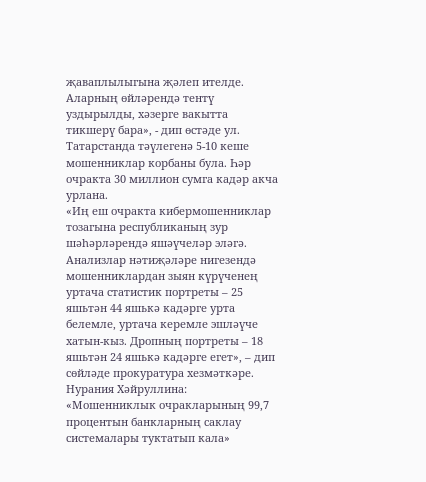җаваплылыгына җәлеп ителде. Аларның өйләрендә тентү уздырылды, хәзерге вакытта тикшерү бара», - дип өстәде ул.
Татарстанда тәүлегенә 5-10 кеше мошенниклар корбаны була. Һәр очракта 30 миллион сумга кадәр акча урлана.
«Иң еш очракта кибермошенниклар тозагына республиканың зур шәһәрләрендә яшәүчеләр эләгә. Анализлар нәтиҗәләре нигезендә мошенниклардан зыян күрүченең уртача статистик портреты – 25 яшьтән 44 яшькә кадәрге урта белемле, уртача керемле эшләүче хатын-кыз. Дропның портреты – 18 яшьтән 24 яшькә кадәрге егет», – дип сөйләде прокуратура хезмәткәре.
Нурания Хәйруллина: «Мошенниклык очракларының 99,7 процентын банкларның саклау системалары туктатып кала»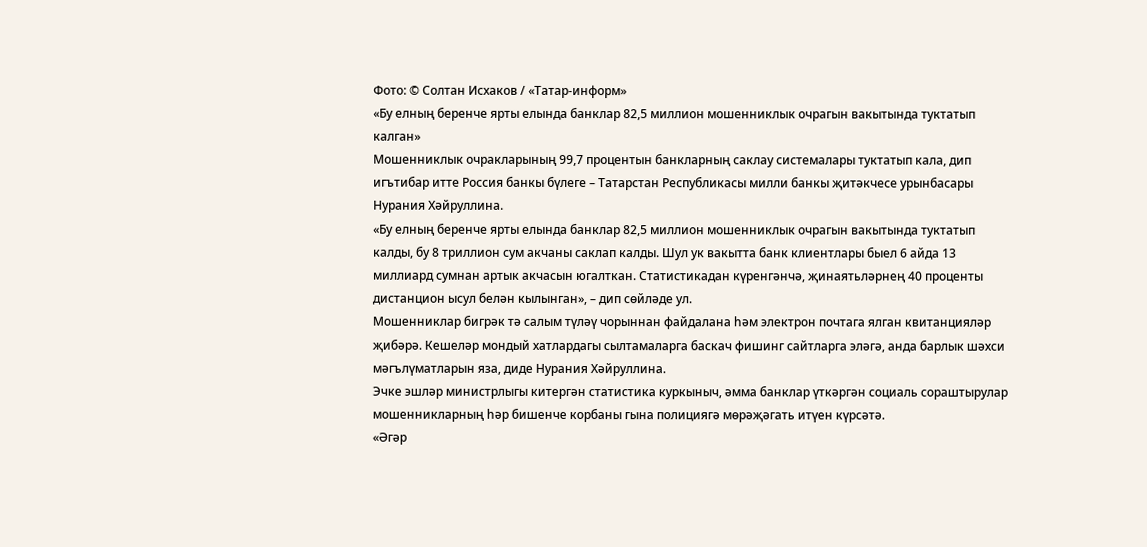Фото: © Солтан Исхаков / «Татар-информ»
«Бу елның беренче ярты елында банклар 82,5 миллион мошенниклык очрагын вакытында туктатып калган»
Мошенниклык очракларының 99,7 процентын банкларның саклау системалары туктатып кала, дип игътибар итте Россия банкы бүлеге – Татарстан Республикасы милли банкы җитәкчесе урынбасары Нурания Хәйруллина.
«Бу елның беренче ярты елында банклар 82,5 миллион мошенниклык очрагын вакытында туктатып калды, бу 8 триллион сум акчаны саклап калды. Шул ук вакытта банк клиентлары быел 6 айда 13 миллиард сумнан артык акчасын югалткан. Статистикадан күренгәнчә, җинаятьләрнең 40 проценты дистанцион ысул белән кылынган», – дип сөйләде ул.
Мошенниклар бигрәк тә салым түләү чорыннан файдалана һәм электрон почтага ялган квитанцияләр җибәрә. Кешеләр мондый хатлардагы сылтамаларга баскач фишинг сайтларга эләгә, анда барлык шәхси мәгълүматларын яза, диде Нурания Хәйруллина.
Эчке эшләр министрлыгы китергән статистика куркыныч, әмма банклар үткәргән социаль сораштырулар мошенникларның һәр бишенче корбаны гына полициягә мөрәҗәгать итүен күрсәтә.
«Әгәр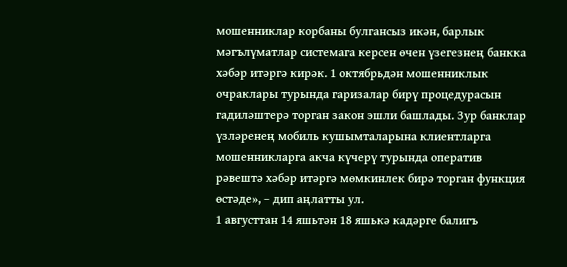мошенниклар корбаны булгансыз икән, барлык мәгълүматлар системага керсен өчен үзегезнең банкка хәбәр итәргә кирәк. 1 октябрьдән мошенниклык очраклары турында гаризалар бирү процедурасын гадиләштерә торган закон эшли башлады. Зур банклар үзләренең мобиль кушымталарына клиентларга мошенникларга акча күчерү турында оператив рәвештә хәбәр итәргә мөмкинлек бирә торган функция өстәде», – дип аңлатты ул.
1 августтан 14 яшьтән 18 яшькә кадәрге балигъ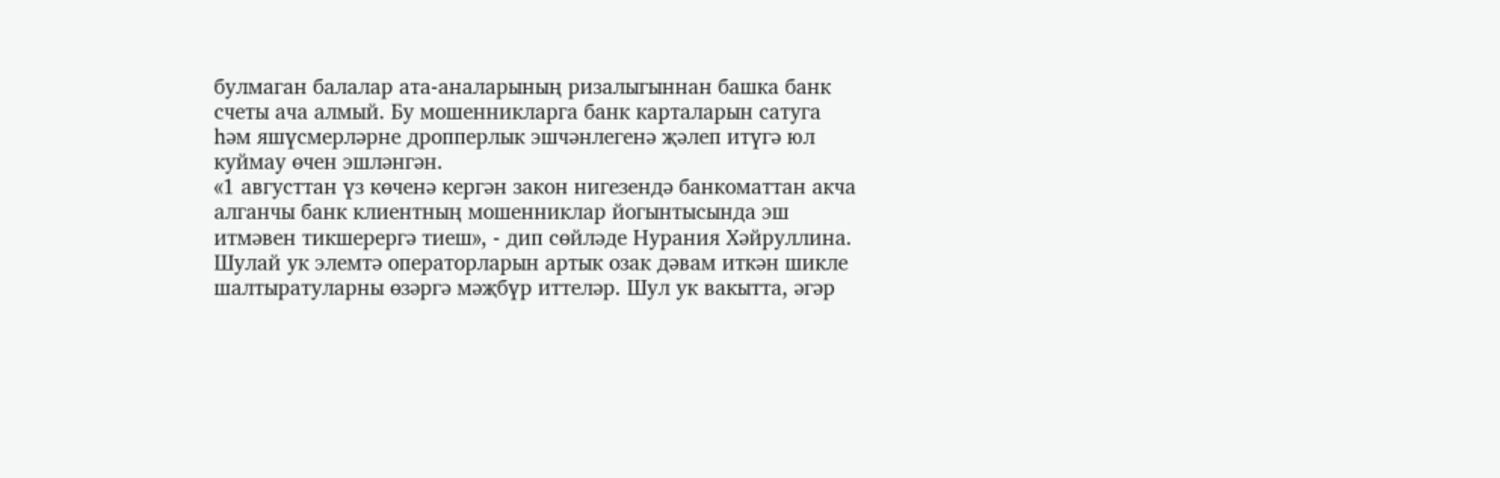булмаган балалар ата-аналарының ризалыгыннан башка банк счеты ача алмый. Бу мошенникларга банк карталарын сатуга һәм яшүсмерләрне дропперлык эшчәнлегенә җәлеп итүгә юл куймау өчен эшләнгән.
«1 августтан үз көченә кергән закон нигезендә банкоматтан акча алганчы банк клиентның мошенниклар йогынтысында эш итмәвен тикшерергә тиеш», - дип сөйләде Нурания Хәйруллина.
Шулай ук элемтә операторларын артык озак дәвам иткән шикле шалтыратуларны өзәргә мәҗбүр иттеләр. Шул ук вакытта, әгәр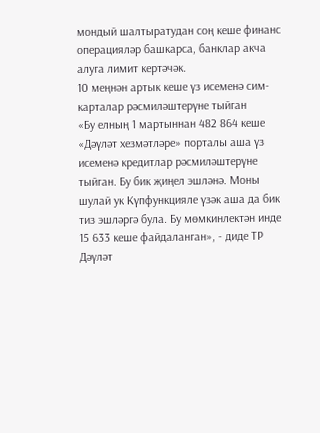мондый шалтыратудан соң кеше финанс операцияләр башкарса, банклар акча алуга лимит кертәчәк.
10 меңнән артык кеше үз исеменә сим-карталар рәсмиләштерүне тыйган
«Бу елның 1 мартыннан 482 864 кеше «Дәүләт хезмәтләре» порталы аша үз исеменә кредитлар рәсмиләштерүне тыйган. Бу бик җиңел эшләнә. Моны шулай ук Күпфункцияле үзәк аша да бик тиз эшләргә була. Бу мөмкинлектән инде 15 633 кеше файдаланган», - диде ТР Дәүләт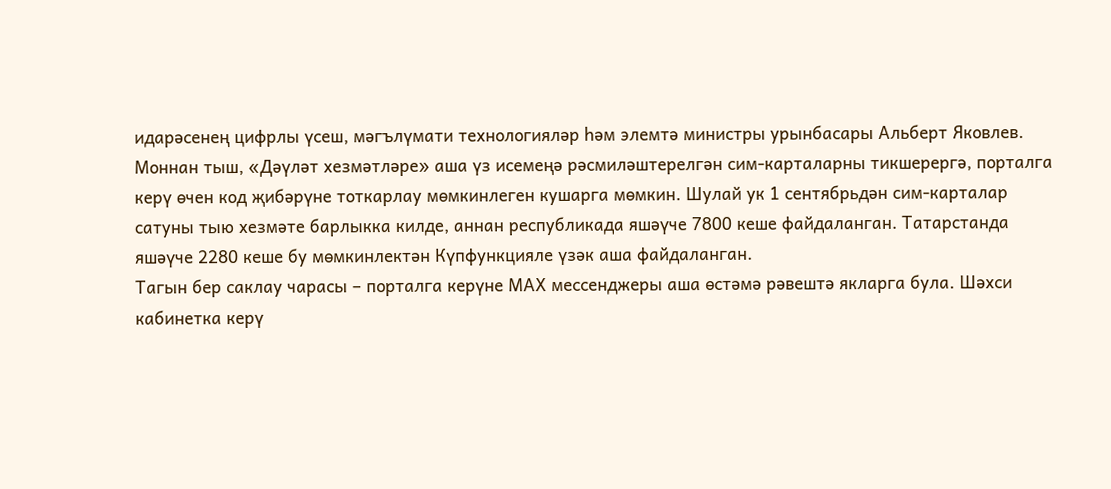идарәсенең цифрлы үсеш, мәгълүмати технологияләр һәм элемтә министры урынбасары Альберт Яковлев.
Моннан тыш, «Дәүләт хезмәтләре» аша үз исемеңә рәсмиләштерелгән сим-карталарны тикшерергә, порталга керү өчен код җибәрүне тоткарлау мөмкинлеген кушарга мөмкин. Шулай ук 1 сентябрьдән сим-карталар сатуны тыю хезмәте барлыкка килде, аннан республикада яшәүче 7800 кеше файдаланган. Татарстанда яшәүче 2280 кеше бу мөмкинлектән Күпфункцияле үзәк аша файдаланган.
Тагын бер саклау чарасы – порталга керүне МАХ мессенджеры аша өстәмә рәвештә якларга була. Шәхси кабинетка керү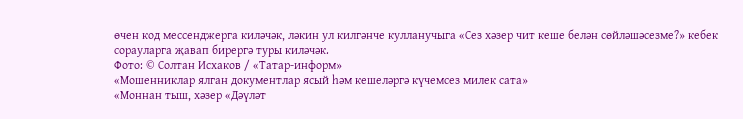өчен код мессенджерга киләчәк, ләкин ул килгәнче кулланучыга «Сез хәзер чит кеше белән сөйләшәсезме?» кебек сорауларга җавап бирергә туры киләчәк.
Фото: © Солтан Исхаков / «Татар-информ»
«Мошенниклар ялган документлар ясый һәм кешеләргә күчемсез милек сата»
«Моннан тыш, хәзер «Дәүләт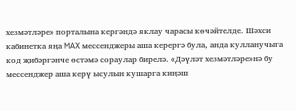хезмәтләре» порталына кергәндә яклау чарасы көчәйтелде. Шәхси кабинетка яңа MAX мессенджеры аша керергә була, анда кулланучыга код җибәргәнче өстәмә сораулар бирелә. «Дәүләт хезмәтләре»нә бу мессенджер аша керү ысулын кушарга киңәш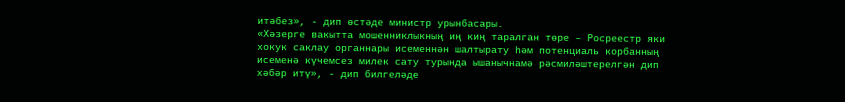итәбез», - дип өстәде министр урынбасары.
«Хәзерге вакытта мошенниклыкның иң киң таралган төре – Росреестр яки хокук саклау органнары исеменнән шалтырату һәм потенциаль корбанның исеменә күчемсез милек сату турында ышанычнамә рәсмиләштерелгән дип хәбәр итү», - дип билгеләде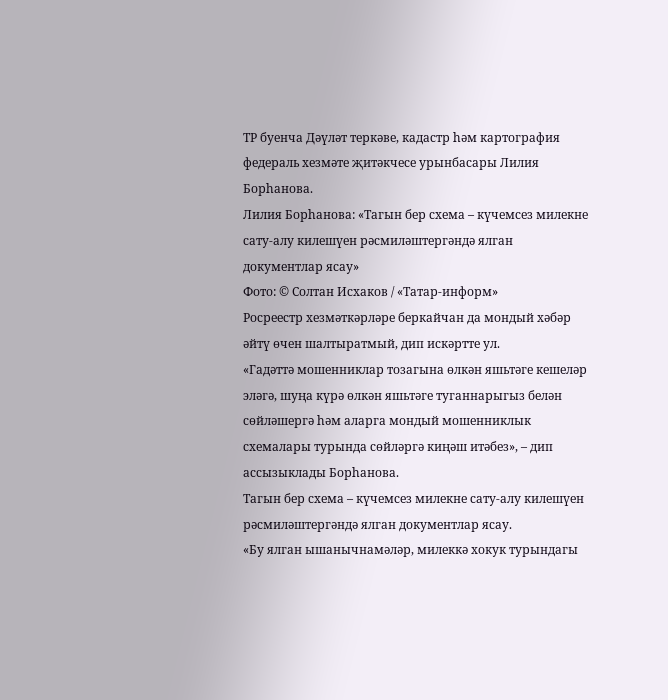ТР буенча Дәүләт теркәве, кадастр һәм картография федераль хезмәте җитәкчесе урынбасары Лилия Борһанова.
Лилия Борһанова: «Тагын бер схема – күчемсез милекне сату-алу килешүен рәсмиләштергәндә ялган документлар ясау»
Фото: © Солтан Исхаков / «Татар-информ»
Росреестр хезмәткәрләре беркайчан да мондый хәбәр әйтү өчен шалтыратмый, дип искәртте ул.
«Гадәттә мошенниклар тозагына өлкән яшьтәге кешеләр эләгә, шуңа күрә өлкән яшьтәге туганнарыгыз белән сөйләшергә һәм аларга мондый мошенниклык схемалары турында сөйләргә киңәш итәбез», – дип ассызыклады Борһанова.
Тагын бер схема – күчемсез милекне сату-алу килешүен рәсмиләштергәндә ялган документлар ясау.
«Бу ялган ышанычнамәләр, милеккә хокук турындагы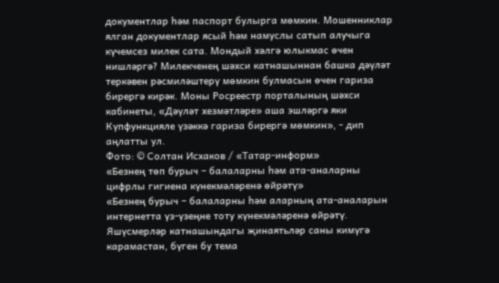документлар һәм паспорт булырга мөмкин. Мошенниклар ялган документлар ясый һәм намуслы сатып алучыга күчемсез милек сата. Мондый хәлгә юлыкмас өчен нишләргә? Милекченең шәхси катнашыннан башка дәүләт теркәвен рәсмиләштерү мөмкин булмасын өчен гариза бирергә кирәк. Моны Росреестр порталының шәхси кабинеты, «Дәүләт хезмәтләре» аша эшләргә яки Күпфункцияле үзәккә гариза бирергә мөмкин», - дип аңлатты ул.
Фото: © Солтан Исхаков / «Татар-информ»
«Безнең төп бурыч – балаларны һәм ата-аналарны цифрлы гигиена күнекмәләренә өйрәтү»
«Безнең бурыч – балаларны һәм аларның ата-аналарын интернетта үз-үзеңне тоту күнекмәләренә өйрәтү. Яшүсмерләр катнашындагы җинаятьләр саны кимүгә карамастан, бүген бу тема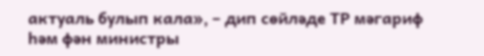актуаль булып кала», – дип сөйләде ТР мәгариф һәм фән министры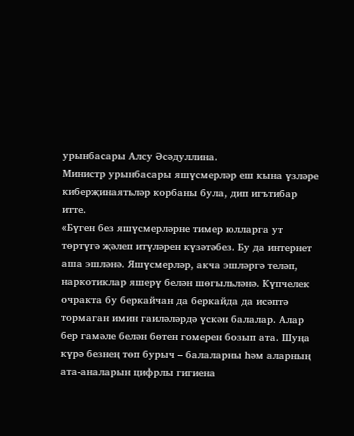урынбасары Алсу Әсәдуллина.
Министр урынбасары яшүсмерләр еш кына үзләре киберҗинаятьләр корбаны була, дип игътибар итте.
«Бүген без яшүсмерләрне тимер юлларга ут төртүгә җәлеп итүләрен күзәтәбез. Бу да интернет аша эшләнә. Яшүсмерләр, акча эшләргә теләп, наркотиклар яшерү белән шөгыльләнә. Күпчелек очракта бу беркайчан да беркайда да исәптә тормаган имин гаиләләрдә үскән балалар. Алар бер гамәле белән бөтен гомерен бозып ата. Шуңа күрә безнең төп бурыч – балаларны һәм аларның ата-аналарын цифрлы гигиена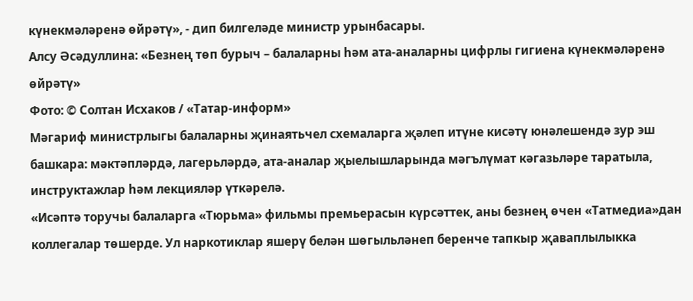күнекмәләренә өйрәтү», - дип билгеләде министр урынбасары.
Алсу Әсәдуллина: «Безнең төп бурыч – балаларны һәм ата-аналарны цифрлы гигиена күнекмәләренә өйрәтү»
Фото: © Солтан Исхаков / «Татар-информ»
Мәгариф министрлыгы балаларны җинаятьчел схемаларга җәлеп итүне кисәтү юнәлешендә зур эш башкара: мәктәпләрдә, лагерьләрдә, ата-аналар җыелышларында мәгълүмат кәгазьләре таратыла, инструктажлар һәм лекцияләр үткәрелә.
«Исәптә торучы балаларга «Тюрьма» фильмы премьерасын күрсәттек, аны безнең өчен «Татмедиа»дан коллегалар төшерде. Ул наркотиклар яшерү белән шөгыльләнеп беренче тапкыр җаваплылыкка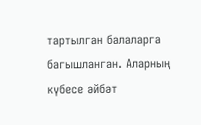тартылган балаларга багышланган. Аларның күбесе әйбәт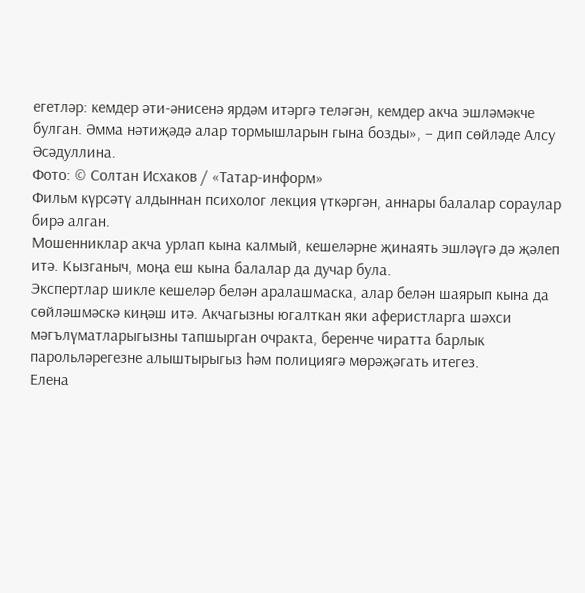егетләр: кемдер әти-әнисенә ярдәм итәргә теләгән, кемдер акча эшләмәкче булган. Әмма нәтиҗәдә алар тормышларын гына бозды», – дип сөйләде Алсу Әсәдуллина.
Фото: © Солтан Исхаков / «Татар-информ»
Фильм күрсәтү алдыннан психолог лекция үткәргән, аннары балалар сораулар бирә алган.
Мошенниклар акча урлап кына калмый, кешеләрне җинаять эшләүгә дә җәлеп итә. Кызганыч, моңа еш кына балалар да дучар була.
Экспертлар шикле кешеләр белән аралашмаска, алар белән шаярып кына да сөйләшмәскә киңәш итә. Акчагызны югалткан яки аферистларга шәхси мәгълүматларыгызны тапшырган очракта, беренче чиратта барлык парольләрегезне алыштырыгыз һәм полициягә мөрәҗәгать итегез.
Елена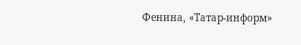Фенина, «Татар-информ»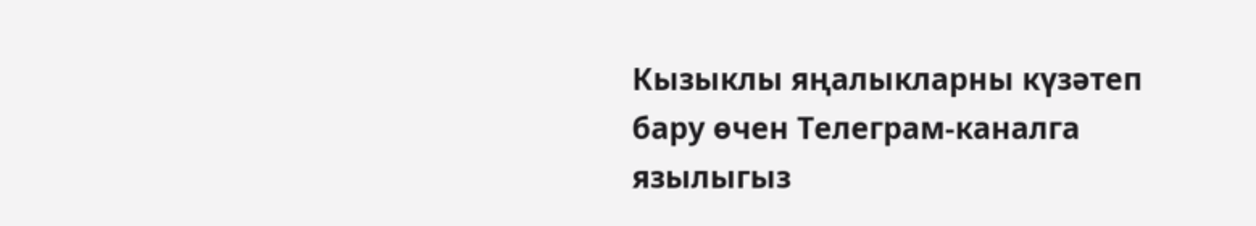Кызыклы яңалыкларны күзәтеп бару өчен Телеграм-каналга язылыгыз